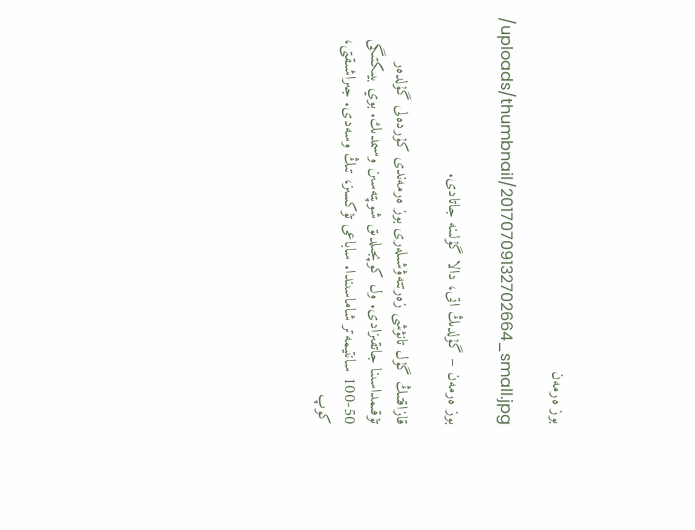بوز ەرمەن

/uploads/thumbnail/20170709132702664_small.jpg

بوز ەرمەن – گۇلدىڭ اتى، دالا گۇلىنە جاتادى.

قازاقتىڭ گۇل تانۋشى زەرتتەۋشىلەرى بوز ەرمەندى كۇردەلى گۇلدەر تۇقىمداسىنا جاتقىزادى. ول كوپجىلدىق شوپتەسىن وسىمدىك. بوي بيىكتىگى 50-100 سانتيمەتر شاماسىندا. ساباعى تۇكسىز، تىڭ وسەدى. جىراشىقتى، كوپ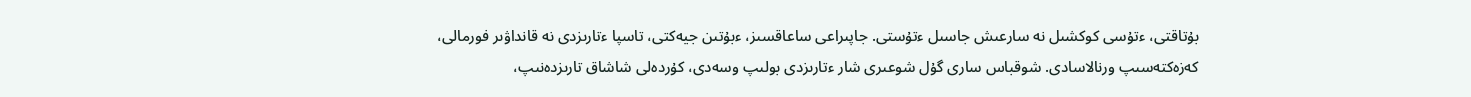بۇتاقتى، ءتۇسى كوكشىل نە سارعىش جاسىل ءتۇستى. جاپىراعى ساعاقسىز، ءبۇتىن جيەكتى، تاسپا ءتارىزدى نە قانداۋىر فورمالى، كەزەكتەسىپ ورنالاسادى. شوقباس سارى گۇل شوعىرى شار ءتارىزدى بولىپ وسەدى، كۇردەلى شاشاق تارىزدەنىپ،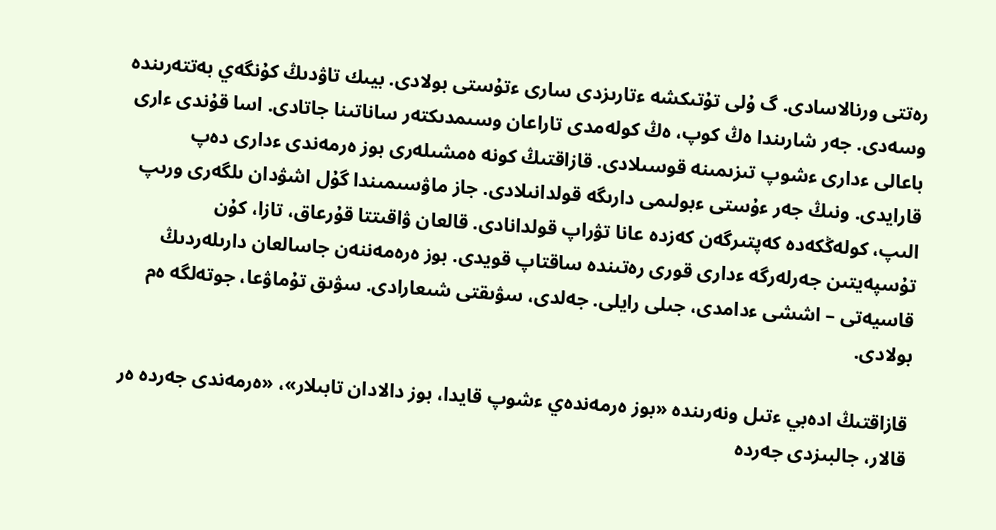رەتتى ورنالاسادى. گ ۇلى تۇتىكشە ءتارىزدى سارى ءتۇستى بولادى. بيىك تاۋدىڭ كۇنگەي بەتتەرىندە وسەدى. جەر شارىندا ەڭ كوپ، ەڭ كولەمدى تاراعان وسىمدىكتەر ساناتىنا جاتادى. اسا قۇندى ءارى باعالى ءدارى ءشوپ تىزىمىنە قوسىلادى. قازاقتىڭ كونە ەمشىلەرى بوز ەرمەندى ءدارى دەپ قارايدى. ونىڭ جەر ءۇستى ءبولىمى دارىگە قولدانىلادى. جاز ماۋسىمىندا گۇل اشۋدان ىلگەرى ورىپ الىپ، كولەڭكەدە كەپتىرگەن كەزدە عانا تۋراپ قولدانادى. قالعان ۋاقىتتا قۇرعاق، تازا، كۇن تۇسپەيتىن جەرلەرگە ءدارى قورى رەتىندە ساقتاپ قويدى. بوز ەرەمەننەن جاسالعان دارىلەردىڭ قاسيەتى – اششى ءدامدى، جىلى رايلى. جەلدى، سۋىقتى شىعارادى. سۋىق تۇماۋعا، جوتەلگە ەم بولادى.

قازاقتىڭ ادەبي ءتىل ونەرىندە «بوز ەرمەندەي ءشوپ قايدا، بوز دالادان تابىلار»، «ەرمەندى جەردە ەر قالار، جالبىزدى جەردە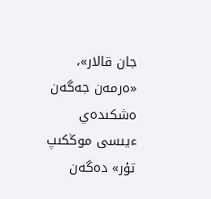جان قالار»، «ەرمەن جەگەن ەشكىدەي ءيىسى موڭكىپ تۇر» دەگەن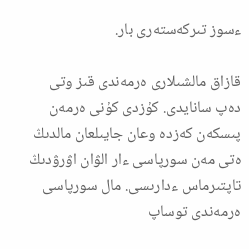ءسوز تىركەستەرى بار.

قازاق مالشىلارى ەرمەندى قىز وتى دەپ سانايدى. كۇزدى كۇنى ەرمەن پىسكەن كەزدە وعان جايىلعان مالدىڭ ەتى مەن سورپاسى ءار الۋان اۋرۋدىڭ تاپتىرماس ءدارىسى. مال سورپاسى ەرمەندى توساپ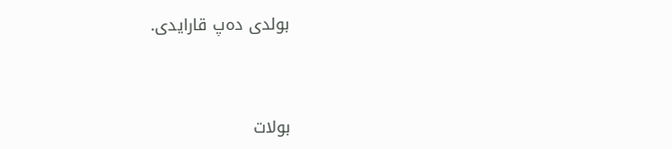بولدى دەپ قارايدى.



بولات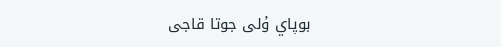بوپاي ۇلى جوتا قاجى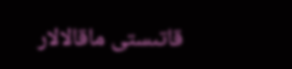قاتىستى ماقالالار